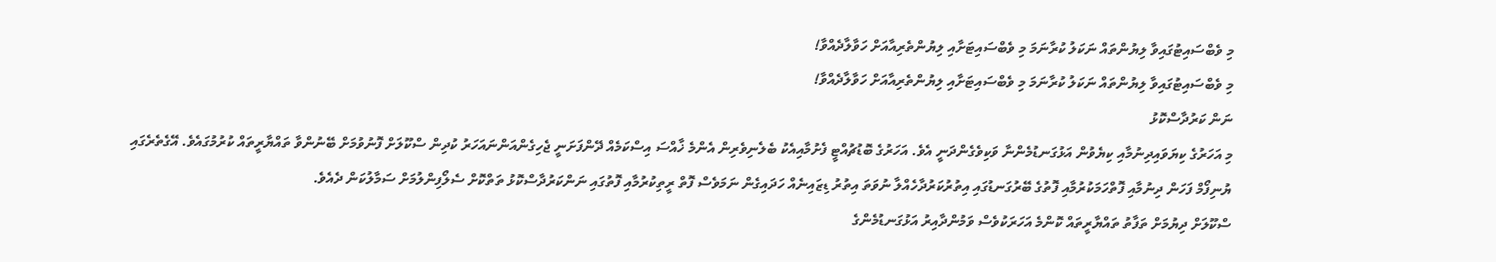މި ވެބްސައިޓުގައިވާ ލިޔުންތައް ނަކަލު ކުރާނަމަ މި ވެބްސައިޓަށާއި ލިޔުންތެރިއާއަށް ހަވާލާދެއްވާ!
މި ވެބްސައިޓުގައިވާ ލިޔުންތައް ނަކަލު ކުރާނަމަ މި ވެބްސައިޓަށާއި ލިޔުންތެރިއާއަށް ހަވާލާދެއްވާ!
ނަން ކަރުދާސްކޮޅު
މި އަހަރުގެ ކިޔަވައިދިނުމާއި ކިޔެވުން އަޅުގަނޑުމެންނާ ވަކިވެގެންދަނީ އެވެ. އަހަރުގެ ބޮޑުޗުއްޓީ ފެށުމާއިއެކު ބެލެނިވެރިން އެންމެ ޚާއްސަ އިސްކަމެއް ދޭންފަށަނީ ޖެހިގެންއަންނައަހަރު ކުދިން ސްކޫލަށް ފޮނުވުމަށް ބޭނުންވާ ތައްޔާރީތައް ކުރުމުގައެވެ. އޭގެތެރެގައި ޔުނިފޯމް ފަހަން ދިނުމާއި ފޮތްހަމަކުރުމާއި ފޮތުގެ ބޭރުގަނޑުގައި އިތުރުކަރުދާހެއްލާ ނުވަތަ އިތުރު ޑިޒައިނެއް ހަދައިގެން ނަމަވެސް ފޮތް ރީތިކުރުމާއި ފޮތުގައި ނަންކަރުދާސްކޮޅު ތަތްކޮށް ސެލޯފިންލުމަށް ސަމާލުކަން ދެއެވެ.
ސްކޫލަށް ދިޔުމަށް ތަފާތު ތައްޔާރީތައް ކޮންމެ އަހަރަކުވެސް ވަމުންދާއިރު އަޅުގަނޑުމެންގެ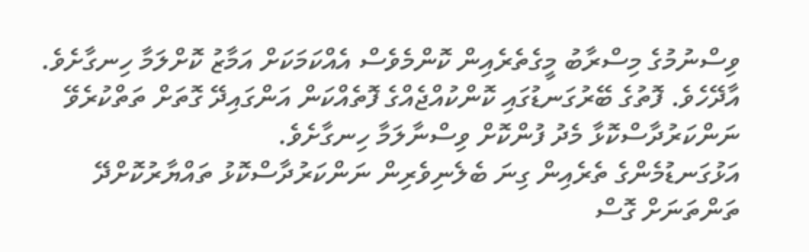ވިސްނުމުގެ މިސްރާބު މީގެތެރެއިން ކޮންމެވެސް އެއްކަމަކަށް އަމާޒު ކޮށްލަމާ ހިނގާށެވެ.
އާދޭހެވެ. ފޮތުގެ ބޭރުގަނޑުގައި ކޮންކުއްޖެއްގެ ފޮތެއްކަން އަންގައިދޭ ގޮތަށް ތަތްކުރެވޭ ނަންކަރުދާސްކޮޅާ މެދު ފުންކޮށް ވިސްނާލަމާ ހިނގާށެވެ.
އަޅުގަނޑުމެންގެ ތެރެއިން ގިނަ ބެލެނިވެރިން ނަންކަރުދާސްކޮޅު ތައްޔާރުކޮށްދޭ ތަންތަނަށް ގޮސް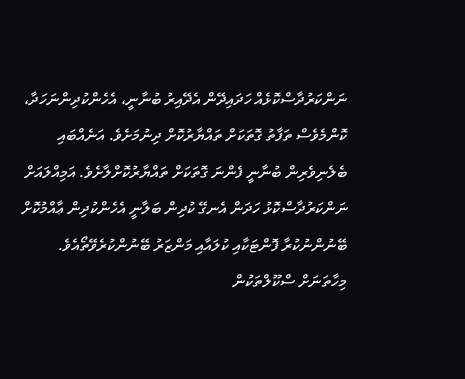ނަންކަރުދާސްކޮޅެއް ހަދައިދޭން އެދޭއިރު ބުނާނީ، އެހެންކުދިންނަހަދާ، ކޮންމެވެސް ތަފާތު ގޮތަކަށް ތައްޔާރުކޮށް ދިނުމަށެވެ. އަނެއްބައި ބެލެނިވެރިން ބުނާނީ ފެންނަ ގޮތަކަށް ތައްޔާރުކޮށްލާށެވެ. އަމިއްލައަށް ނަންކަރުދާސްކޮޅު ހަދަން އެނގޭ ކުދިން ބަލާނީ އެހެންކުދިން ޢާއްމުކޮށް ބޭނުންނުކުރާ ފޮންޓަކާއި ކުލައާއި މަންޒަރު ބޭނުންކުރެވޭތޯއެވެ.
މިހާތަނަށް ސްކޫލްތަކުން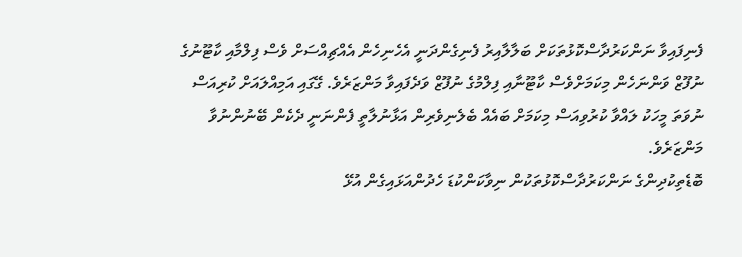ފެނިފައިވާ ނަންކަރުދާސްކޮޅުތަކަށް ބަލާލާއިރު ފެނިގެންދަނީ އެހެނިހެން އެއްޗިއްސަށް ވެސް ފިލްމާއި ކާޓޫނުގެ ނުފޫޒް ވަންނަހެން މިކަމަށްވެސް ކާޓޫނާއި ފިލްމުގެ ނުފޫޒް ވަދެފައިވާ މަންޒަރެވެ. ގޭގައި އަމިއްލައަށް ކުރިއަސް ނުވަތަ މީހަކު ލައްވާ ކުރުވިއަސް މިކަމަށް ބައެއް ބެލެނިވެރިން އަޅާނުލާތީ ފެންނަނީ ދެކެން ބޭނުންނުވާ މަންޒަރެވެ.
ބޮޑެތިކުދިންގެ ނަންކަރުދާސްކޮޅުތަކުން ނިވާކަންކުޑަ ހެދުންއަޅައިގެން އުޅޭ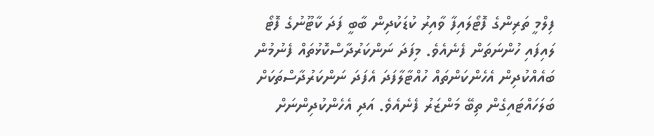ފިލްމީ ތަރިންގެ ފޮޓޯލައިފާ ވާއިރު ކުޑަކުދިން ބާބީ ފަދަ ކާޓޫނުގެ ފޮޓޯ ލައިފައި ހުންނަތަން ފެނެއެވެ. މިފަދަ ނަންކަރުދާސްކޮޅުތައް ފެނުމުން ބައެއްކުދިން އެހެންކަންތައް ހުއްޓާލާފަދަ އެފަދަ ނަންކަރުދާސްތަކަށް ބަލަހައްޓައިގެން ތިބޭ މަންޒަރު ފެނެއެވެ. އަދި އެހެންކުދިންނަށް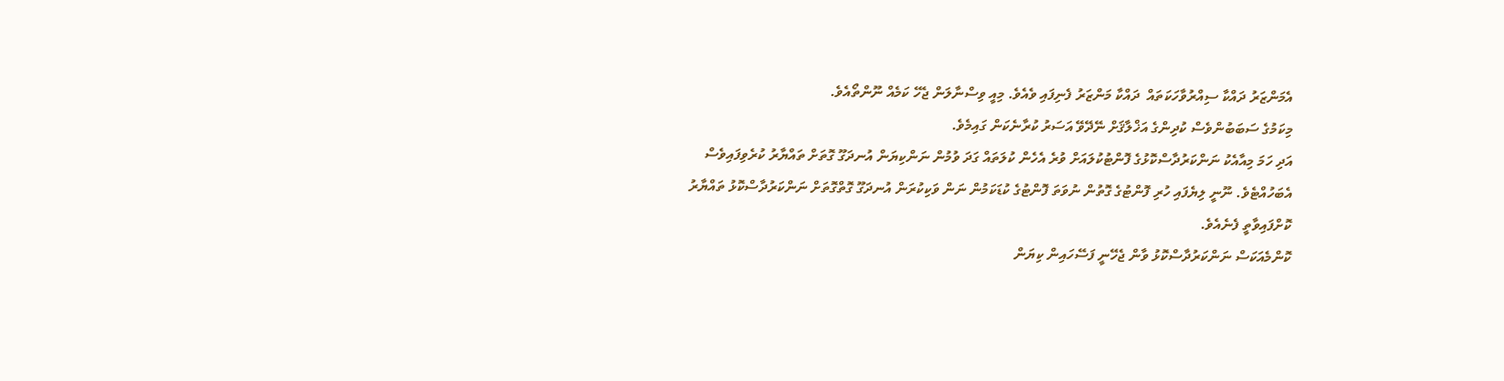އެމަންޒަރު ދައްކާ ސިއްރުވާހަކަތައް  ދައްކާ މަންޒަރު ފެނިފައި ވެއެވެ. މިއީ ވިސްނާލަން ޖެހޭ ކަމެއް ނޫންތޯއެވެ.
މިކަމުގެ ސަބަބުންވެސް ކުދިންގެ އަޚްލާޤަށް ނޭދޭވޭ އަސަރު ކުރާނެކަން ގައިމެވެ.
އަދި ހަމަ މިއާއެކު ނަންކަރުދާސްކޮޅުގެ ފޮންޓުކުލައަށް ވުރެ އެހެން ކުލަތައް ގަދަ ވުމުން ނަންކިޔަން އުނދަގޫ ގޮތަށް ތައްޔާރު ކުރެވިފައިވެސް  އެބަހުއްޓެވެ. ނޫނީ ލިޔެފައި ހުރި ފޮންޓުގެ ގޮތުން ނުވަތަ ފޮންޓުގެ ކުޑަކަމުން ނަން ވަކިކުރަން އުނދަގޫ ގޮތްގޮތަށް ނަންކަރުދާސްކޮޅު ތައްޔާރު ކޮށްފައިވާތީ ފެނެއެވެ.
ކޮންމެއަކަސް ނަންކަރުދާސްކޮޅު ވާން ޖެހޭނީ ފަސޭހައިން ކިޔަން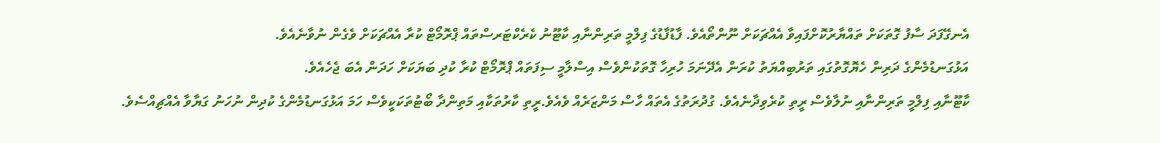އެނގޭފަދަ ސާފު ގޮތަކަށް ތައްޔާރުކޮށްފައިވާ އެއްޗަކަށް ނޫންތޯއެވެ. ފާޑުފާޑުގެ ފިލްމީ ތަރިންނާއި ކާޓޫނު ކެރެކްޓަރސްތައް ޕްރޮމޯޓް ކުރާ އެއްޗަކަށް ވެގެން ނުވާނެއެވެ.
އަޅުގަނޑުމެންގެ ދަރިން ހެޔޮގޮތުގައި ތަރުބިއްޔަތު ކުރަން އެދޭނަމަ ހުރިހާ ގޮތަކުންވެސް އިސްލާމީ ސިފަތައް ޕްރޮމޯޓް ކުރާ ކުދި ބަޔަކަށް ހަދަން އެބަ ޖެހެއެވެ.
ކާޓޫނާއި ފިލްމީ ތަރިންނާއި ނުލާވެސް ރީތި ކުރެވިދާނެއެވެ. ގުދުރަތުގެ އެތައް ހާސް މަންޒަރެއް ވެއެވެ.ރީތި ކާރުތަކާއި މަތިންދާ ބޯޓުތަކަކީވެސް ހަމަ އަޅުގަނޑުމެންގެ ކުދިން ނުހަނު ގަޔާވާ އެއްޗިއްސެވެ.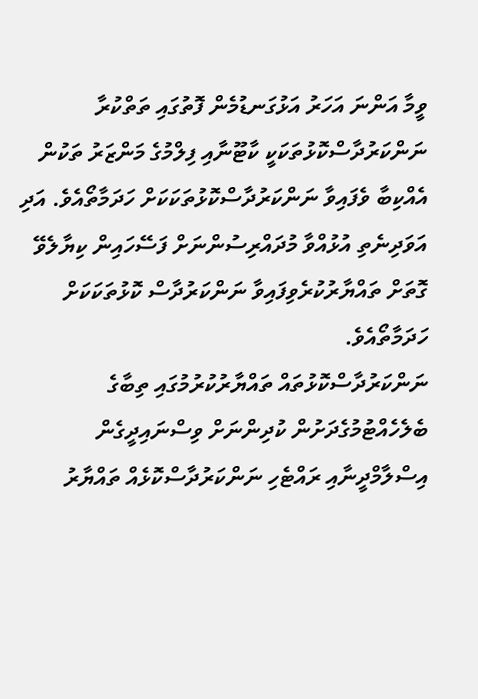ވީމާ އަންނަ އަހަރު އަޅުގަނޑުމެން ފޮތުގައި ތަތްކުރާ ނަންކަރުދާސްކޮޅުތަކަކީ ކާޓޫނާއި ފިލްމުގެ މަންޒަރު ތަކުން އެއްކިބާ ވެފައިވާ ނަންކަރުދާސްކޮޅުތަކަކަށް ހަދަމާތޯއެވެ. އަދި  އަވަދިނެތި އުޅުއްވާ މުދައްރިސުންނަށް ފަސޭހައިން ކިޔާލެވޭ ގޮތަށް ތައްޔާރުކުރެވިފައިވާ ނަންކަރުދާސް ކޮޅުތަކަކަށް ހަދަމާތޯއެވެ.
ނަންކަރުދާސްކޮޅުތައް ތައްޔާރުކުރުމުގައި ތިބާގެ ބެލެހެއްޓުމުގެދަށުން ކުދިންނަށް ވިސްނައިދީގެން އިސްލާމްދީނާއި ރައްޓެހި ނަންކަރުދާސްކޮޅެއް ތައްޔާރު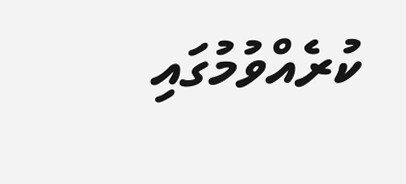ކުރެއްވުމުގައި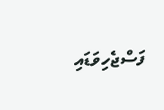ފަސްޖެހިވަޑައި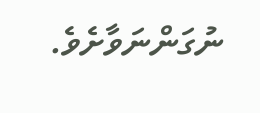ނުގަންނަވާށެވެ.